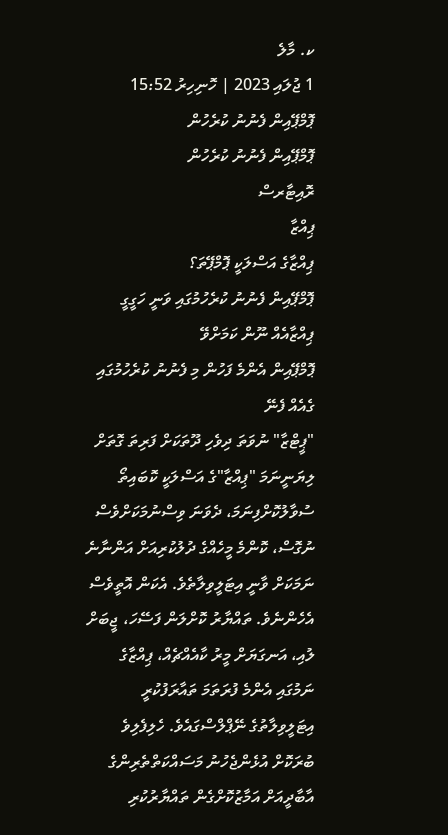ކ. މާލެ
1 ޖުލައި 2023 | ހޮނިހިރު 15:52
ޕޮމްޕޭއިން ފެނުނު ކުރެހުން
ޕޮމްޕޭއިން ފެނުނު ކުރެހުން
ރޮއިޓާރސް
ޕިއްޒާ
ޕިއްޒާގެ އަސްލަކީ ޕޮމްޕޭތަ؟
ޕޮމްޕޭއިން ފެނުނު ކުރެހުމުގައި ވަނީ ހަގީގީ ޕިއްޒާއެއް ނޫން ކަމަށްވޭ
ޕޮމްޕޭއިން އެންމެ ފަހުން މި ފެނުނު ކުރެހުމުގައި ގެއެއް ފެނޭ
"ޕީޓްޒާ" ނުވަތަ ދިވެހި ދޫތަކަށް ފަރިތަ ގޮތަށް ލިޔަނީނަމަ "ޕިއްޒާ"ގެ އަސްލަކީ ކޮބައިތޯ ސުވާލުކޮށްފިނަމަ، ދެވަނަ ވިސްނުމަކަށްވެސް ނުގޮސް، ކޮންމެ މީހެއްގެ ދުލުކުރިއަށް އަންނާނެ ނަމަކަށް ވާނީ އިޓަލީވިލާތެވެ. އެކަން އޮތީވެސް އެހެންނެވެ. ތައްޔާރު ކޮށްލަން ފަސޭހަ، ޖީބަށް ލުއި، އަނގަޔަށް މީރު ކާއެއްޗެއް، ޕިއްޒާގެ ނަމުގައި އެންމެ ފުރަތަމަ ތައާރަފުކުރީ އިޓަލީވިލާތުގެ ނޭޕްލްސްގައެވެ. ހެލިފެލިވެ ބުރަކޮށް އުޅެންޖެހުނު މަސައްކަތްތެރިންގެ އާބާދީއަށް އަމާޒުކޮށްގެން ތައްޔާރުކުރި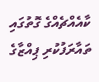ކާއެއްޗެއްގެ ގޮތުގައި ތައާރަފުކުރި ޕިއްޒާގެ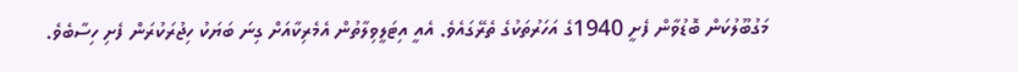މަގުބޫލުކަން ބޮޑުވާން ފެށީ 1940ގެ އަހަރުތަކުގެ ތެރޭގައެވެ. އެއީ އިޓަލީވިލާތުން އެމެރިކާއަށް ގިނަ ބަޔަކު ހިޖުރަކުރަން ފެށި ހިސާބެވެ.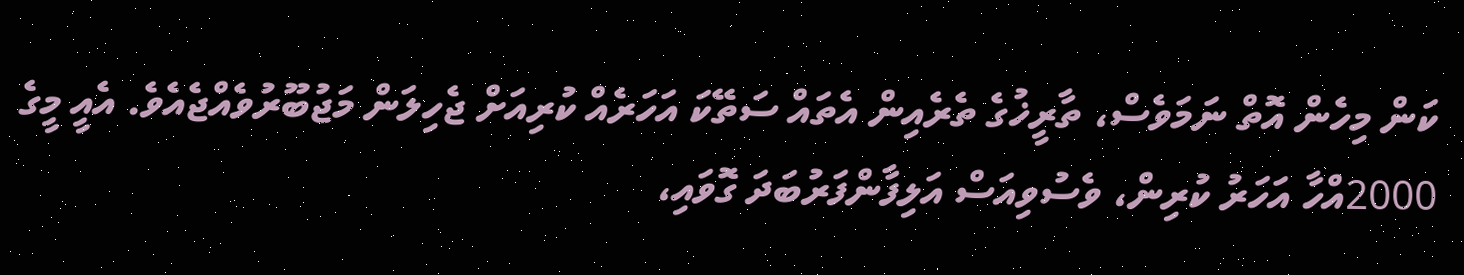ކަން މިހެން އޮތް ނަމަވެސް، ތާރީޚުގެ ތެރެއިން އެތައް ސަތޭކަ އަހަރެއް ކުރިއަށް ޖެހިލަން މަޖުބޫރުވެއްޖެއެވެ. އެއީ މީގެ 2000އްހާ އަހަރު ކުރިން، ވެސުވިއަސް އަލިފާންފަރުބަދަ ގޮވައި،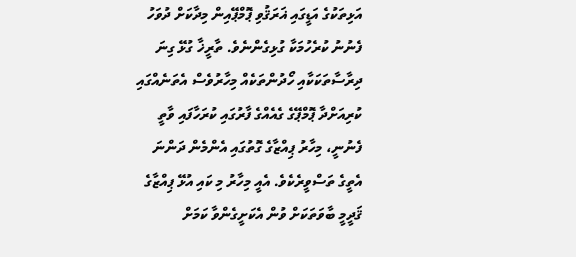އަޅިތަކުގެ އަޑީގައި ޣަރަޤުވި ޕޮމްޕޭއިން މިދާކަށް ދުވަހު ފެނުނު ކުރެހުމަކާ ގުޅިގެންނެވެ. ތާރީޚާ ގުޅޭ ގިނަ ދިރާސާތަކަކާއި ހޯދުންތަކެއް މިހާރުވެސް އެތަނެއްގައި ކުރިއަށްދާ ޕޮމްޕޭގެ ގެއެއްގެ ފާރުގައި ކުރަހާފައި ވާތީ ފެނުނީ، މިހާރު ޕިއްޒާގެ ގޮތުގައި އެންމެން ދަންނަ އެތީގެ ތަސްވީރެކެވެ. އެއީ މިހާރު މި ކައި އުޅޭ ޕިއްޒާގެ ޤަދީމީ ބާވަތަކަށް ވުން އެކަށީގެންވާ ކަމަށް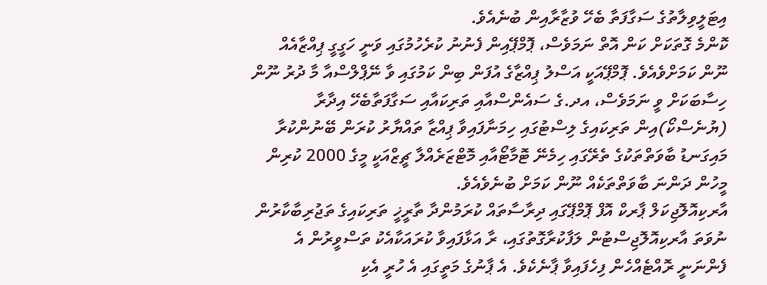އިޓަލީވިލާތުގެ ސަގާފަތާ ބެހޭ ވުޒާރާއިން ބުނެއެވެ.
ކޮންމެ ގޮތަކަށް ކަން އޮތް ނަމަވެސް، ޕޮމްޕޭއިން ފެނުނު ކުރެހުމުގައި ވަނީ ހަގީގީ ޕިއްޒާއެއް ނޫން ކަމަށްވެއެވެ. ޕޮމްޕޭއަކީ އަސްލު ޕިއްޒާގެ އުފަން ބިން ކަމުގައި ވާ ނޭޕްލްސްއާ މާ ދުރު ނޫން ހިސާބަކަށް ވީ ނަމަވެސް، އދ.ގެ ސައެންސްއާއި ތަރިކައާއި ސަގާފަތާބެހޭ އިދާރާ (ޔުނެސްކޯ)އިން ތަރިކައިގެ ލިސްޓުގައި ހިމަނާފައިވާ ޕިއްޒާ ތައްޔާރު ކުރަން ބޭނުންކުރާ މައިގަނޑު ބާވަތްތަކުގެ ތެރޭގައި ހިމެނޭ ޓޮމާޓޯއާއި މޮޓްޒަރެއްލާ ޗީޒްއަކީ މީގެ 2000 ކުރިން މީހުން ދަންނަ ބާވަތްތަކެއް ނޫން ކަމަށް ބުނެވެއެވެ.
އާރކިއޮލޮޖިކަލް ޕާރކް އޮފް ޕޮމްޕޭގައި ދިރާސާތައް ކުރަމުންދާ ތާރީޚީ ތަރިކައިގެ ތަޖުރިބާކާރުން ނުވަތަ އާރކިއޮލޮޖިސްޓުން ލަފާކުރާގޮތުގައި، ރާ އަޅާފައިވާ ކުރައަކާއެކު ތަސްވީރުން އެ ފެންނަނީ ރޮއްޓެއްހެން ފިހެފައިވާ ޕާނެކެވެ. އެ ޕާނުގެ މަތީގައި އެ ހުރީ އެކި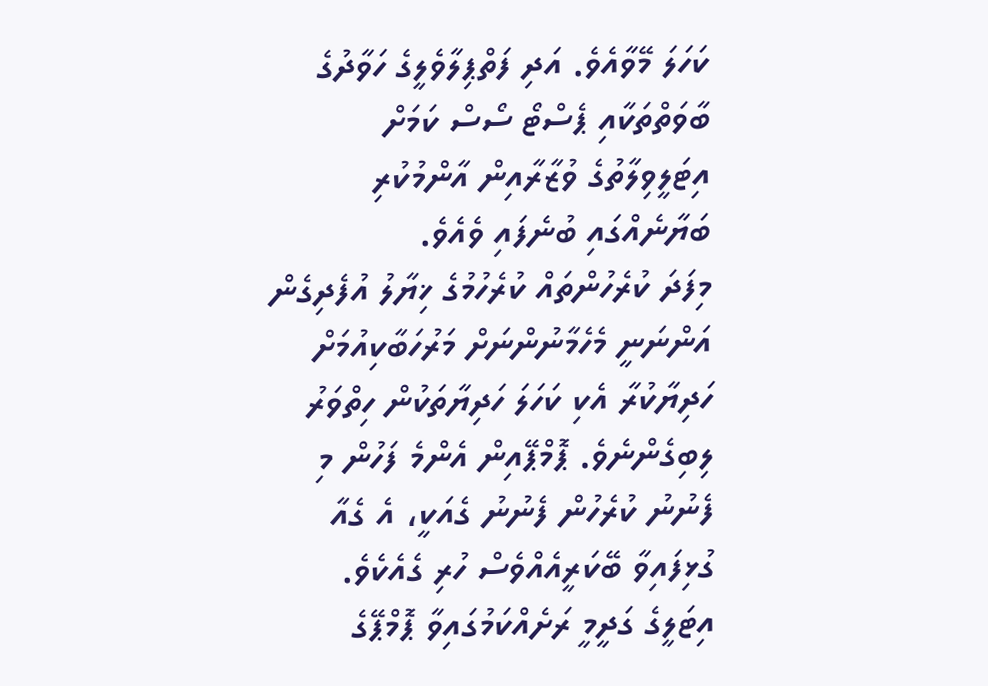ކަހަލަ މޭވާއެވެ. އަދި ފަތްޕިލާވެލީގެ ހަވާދުގެ ބާވަތްތަކާއި ޕެސްޓޯ ސޯސް ކަމަށް އިޓަލީވިލާތުގެ ވުޒާރާއިން އާންމުކުރި ބަޔާނެއްގައި ބުނެފައި ވެއެވެ.
މިފަދަ ކުރެހުންތައް ކުރެހުމުގެ ޚިޔާލު އުފެދިގެން އަންނަނީ މެހެމާނުންނަށް މަރުހަބާކިއުމަށް ހަދިޔާކުރާ އެކި ކަހަލަ ހަދިޔާތަކުން ހިތްވަރު ލިބިގެންނެވެ. ޕޮމްޕޭއިން އެންމެ ފަހުން މި ފެނުނު ކުރެހުން ފެނުނު ގެއަކީ، އެ ގެއާ ގުޅިފައިވާ ބޭކަރީއެއްވެސް ހުރި ގެއެކެވެ.
އިޓަލީގެ ގަދީމީ ރަށެއްކަމުގައިވާ ޕޮމްޕޭގެ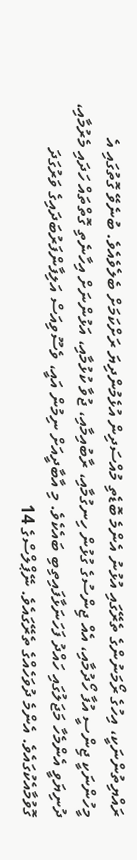ރައްޔިތުންނަކީ، އިހުގެ ރޯމަނުންގެ ތެރޭގައި އުޅުނު އެންމެ ބޮޑެތި މުއްސަދިން އުޅެމުންދިޔަ ރަށްކަމަށް ބެލެވެއެވެ. ބުނެވޭ ގޮތުގައި އެ މީހުންނަކީ ޖިންސީ އުފާ ހޯދުމާއި، އެއް ޖިންސުގެ ގުޅުން ހިނގުމާއި، ރާބުއިމާއި، ޖުވާ ކުޅުމާއި، އަޅުންނަށް އިހާނެތި ގޮތްތައް ހަދައި މެރުމާއި، ދުނިޔަވީ އެންމެހާ މަޖަލުގައި ހައްދު ފަހަނަޅާފައިތިބި ބައެކެވެ. މި އާބާދީއަށް ނިމުން އައީ، ވެސޫވިއަސް އަލިފާންފަރުބަދައިގެ ވަރުގަދަ ގޮވުމާއެކުގައެވެ. އެންމެ ދުވަހެއްގެ ތެރޭގައެވެ. ނޭޕްލްސްގެ 14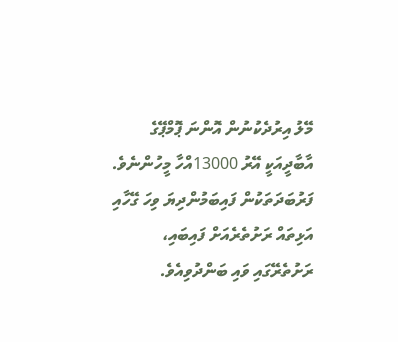މޭލު އިރުދެކުނުން އޮންނަ ޕޮމްޕޭގެ އާބާދީއަކީ އޭރު 13000އްހާ މީހުންނެވެ.
ފަރުބަދަތަކުން ފައިބަމުންދިޔަ ވިހަ ގޭހާއި އަޅިތައް ރަށުތެރެއަށް ފައިބައި، ރަށުތެރޭގައި ވައި ބަންދުވިއެވެ.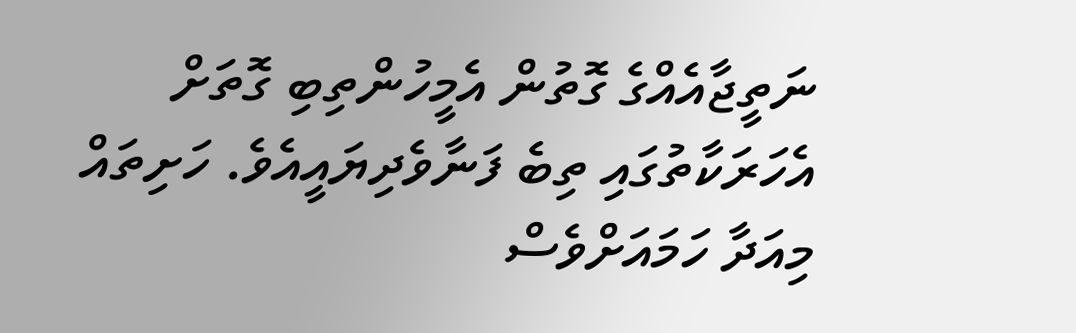ނަތީޖާއެއްގެ ގޮތުން އެމީހުންތިބި ގޮތަށް އެހަރަކާތުގައި ތިބެ ފަނާވެދިޔައީއެވެ. ހަށިތައް މިއަދާ ހަމައަށްވެސް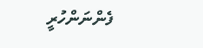ފެންނަންހުރީ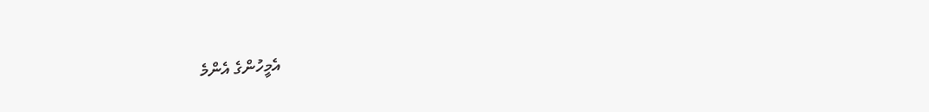އެމީހުންގެ އެންމެ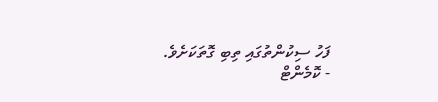ފަހު ސިކުންތުގައި ތިބި ގޮތަކަށެވެ.
- ކޮމެންޓް